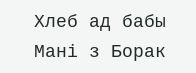Хлеб ад бабы Мані з Борак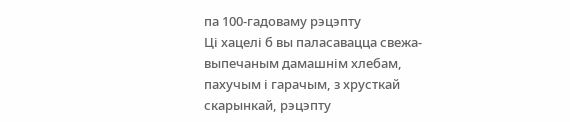па 100-гадоваму рэцэпту
Ці хацелі б вы паласавацца свежа-выпечаным дамашнім хлебам, пахучым і гарачым, з хрусткай скарынкай, рэцэпту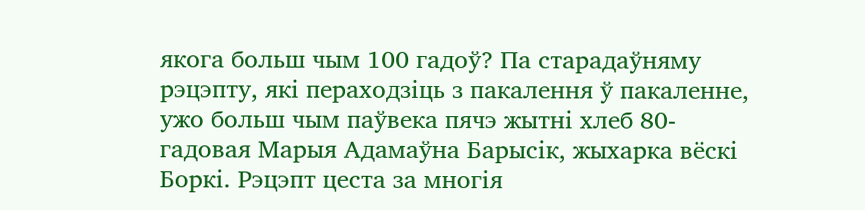якога больш чым 100 гадоў? Па старадаўняму рэцэпту, які пераходзіць з пакалення ў пакаленне, ужо больш чым паўвека пячэ жытні хлеб 80-гадовая Марыя Адамаўна Барысік, жыхарка вёскі Боркі. Рэцэпт цеста за многія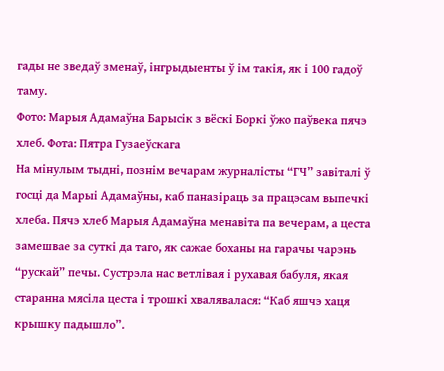гады не зведаў зменаў, інгрыдыенты ў ім такія, як і 100 гадоў таму.
Фото: Марыя Адамаўна Барысік з вёскі Боркі ўжо паўвека пячэ хлеб. Фота: Пятра Гузаеўскага
На мінулым тыдні, познім вечарам журналісты “ГЧ” завіталі ў госці да Марыі Адамаўны, каб паназіраць за працэсам выпечкі хлеба. Пячэ хлеб Марыя Адамаўна менавіта па вечерам, а цеста замешвае за суткі да таго, як сажае боханы на гарачы чарэнь “рускай” печы. Сустрэла нас ветлівая і рухавая бабуля, якая старанна мясіла цеста і трошкі хвалявалася: “Каб яшчэ хаця крышку падышло”.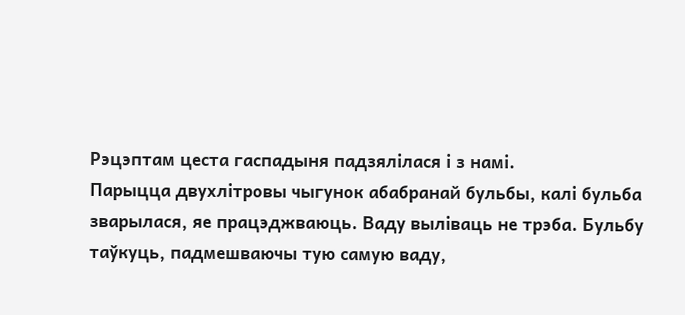Рэцэптам цеста гаспадыня падзялілася і з намі.
Парыцца двухлітровы чыгунок абабранай бульбы, калі бульба зварылася, яе працэджваюць. Ваду выліваць не трэба. Бульбу таўкуць, падмешваючы тую самую ваду,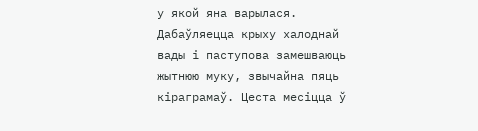у якой яна варылася. Дабаўляецца крыху халоднай вады і паступова замешваюць жытнюю муку, звычайна пяць кіраграмаў. Цеста месіцца ў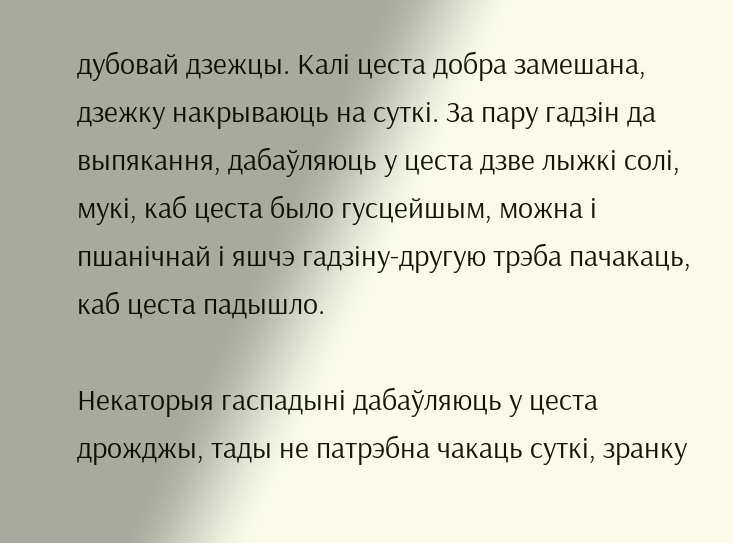дубовай дзежцы. Калі цеста добра замешана, дзежку накрываюць на суткі. За пару гадзін да выпякання, дабаўляюць у цеста дзве лыжкі солі, мукі, каб цеста было гусцейшым, можна і пшанічнай і яшчэ гадзіну-другую трэба пачакаць, каб цеста падышло.

Некаторыя гаспадыні дабаўляюць у цеста дрожджы, тады не патрэбна чакаць суткі, зранку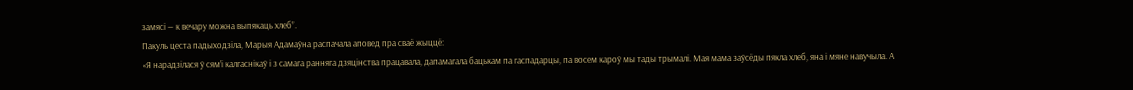замясі — к вечару можна выпякаць хлеб”.
Пакуль цеста падыходзіла, Марыя Адамаўна распачала аповед пра сваё жыццё:
«Я нарадзілася ў сям’і калгаснікаў і з самага ранняга дзяцінства працавала, дапамагала бацькам па гаспадарцы, па восем кароў мы тады трымалі. Мая мама заўсёды пякла хлеб, яна і мяне навучыла. А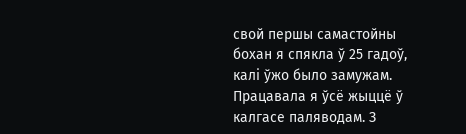свой першы самастойны бохан я спякла ў 25 гадоў, калі ўжо было замужам. Працавала я ўсё жыццё ў калгасе паляводам. З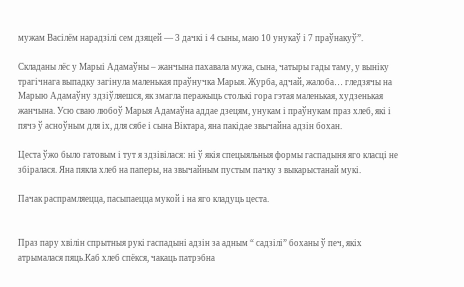мужам Васілём нарадзілі сем дзяцей — 3 дачкі і 4 сыны, маю 10 унукаў і 7 праўнакуў”.

Складаны лёс у Марыі Адамаўны – жанчына пахавала мужа, сына, чатыры гады таму, у выніку трагічнага выпадку загінула маленькая праўнучка Марыя. Журба, адчай, жалоба… гледзячы на Марыю Адамаўну здзіўляешся, як змагла перажыць столькі гора гэтая маленькая, худзенькая жанчына. Усю сваю любоў Марыя Адамаўна аддае дзецям, унукам і праўнукам праз хлеб, які і пячэ ў асноўным для іх, для сябе і сына Віктара, яна пакідае звычайна адзін бохан.

Цеста ўжо было гатовым і тут я здзівілася: ні ў якія спецыяльныя формы гаспадыня яго класці не збіралася. Яна пякла хлеб на паперы, на звычайным пустым пачку з выкарыстанай мукі.

Пачак распрамляецца, пасыпаецца мукой і на яго кладуць цеста.


Праз пару хвілін спрытныя рукі гаспадыні адзін за адным “ садзілі” боханы ў печ, якіх атрымалася пяць.Каб хлеб спёкся, чакаць патрэбна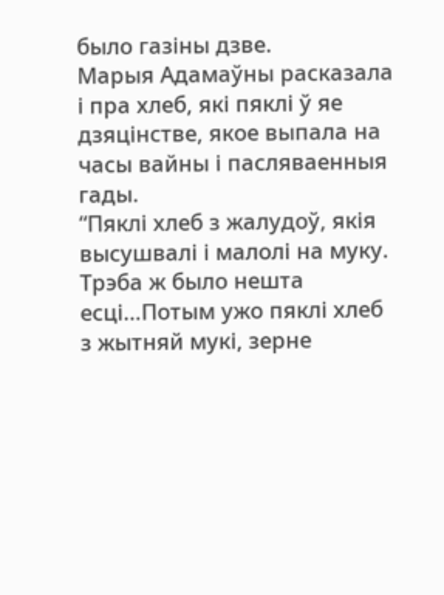было газіны дзве.
Марыя Адамаўны расказала і пра хлеб, які пяклі ў яе дзяцінстве, якое выпала на часы вайны і пасляваенныя гады.
“Пяклі хлеб з жалудоў, якія высушвалі і малолі на муку. Трэба ж было нешта есці…Потым ужо пяклі хлеб з жытняй мукі, зерне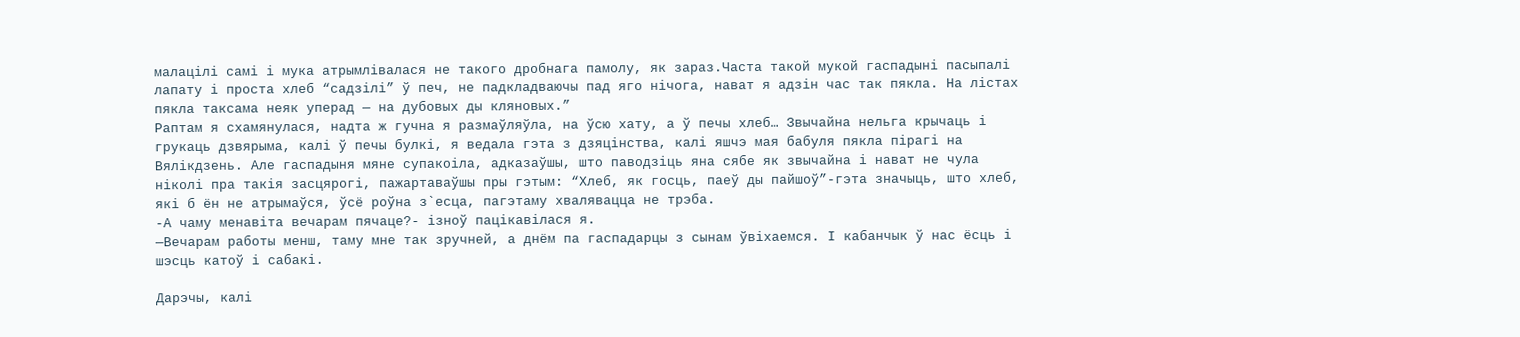малацілі самі і мука атрымлівалася не такого дробнага памолу, як зараз.Часта такой мукой гаспадыні пасыпалі лапату і проста хлеб “садзілі” ў печ, не падкладваючы пад яго нічога, нават я адзін час так пякла. На лістах пякла таксама неяк уперад — на дубовых ды кляновых.”
Раптам я схамянулася, надта ж гучна я размаўляўла, на ўсю хату, а ў печы хлеб… Звычайна нельга крычаць і грукаць дзвярыма, калі ў печы булкі, я ведала гэта з дзяцінства, калі яшчэ мая бабуля пякла пірагі на Вялікдзень. Але гаспадыня мяне супакоіла, адказаўшы, што паводзіць яна сябе як звычайна і нават не чула ніколі пра такія засцярогі, пажартаваўшы пры гэтым: “Хлеб, як госць, паеў ды пайшоў”-гэта значыць, што хлеб, які б ён не атрымаўся, ўсё роўна з`есца, пагэтаму хвалявацца не трэба.
-А чаму менавіта вечарам пячаце?- ізноў пацікавілася я.
—Вечарам работы менш, таму мне так зручней, а днём па гаспадарцы з сынам ўвіхаемся. І кабанчык ў нас ёсць і шэсць катоў і сабакі.

Дарэчы, калі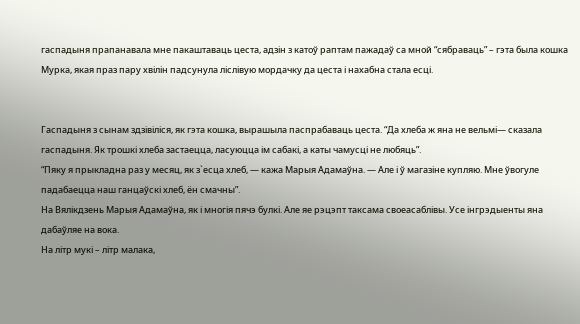гаспадыня прапанавала мне пакаштаваць цеста, адзін з катоў раптам пажадаў са мной “сябраваць” – гэта была кошка Мурка, якая праз пару хвілін падсунула ліслівую мордачку да цеста і нахабна стала есці.


Гаспадыня з сынам здзівіліся, як гэта кошка, вырашыла паспрабаваць цеста. “Да хлеба ж яна не вельмі— сказала гаспадыня. Як трошкі хлеба застаецца, ласуюцца ім сабакі, а каты чамусці не любяць”.
“Пяку я прыкладна раз у месяц, як з`есца хлеб, — кажа Марыя Адамаўна. — Але і ў магазіне купляю. Мне ўвогуле падабаецца наш ганцаўскі хлеб, ён смачны”.
На Вялікдзень Марыя Адамаўна, як і многія пячэ булкі. Але яе рэцэпт таксама своеасаблівы. Усе інгрэдыенты яна дабаўляе на вока.
На літр мукі – літр малака,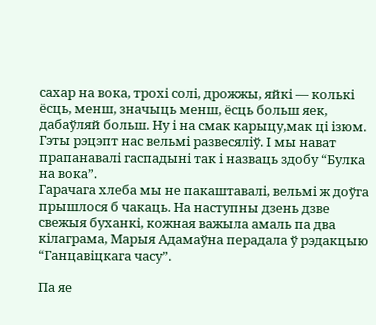сахар на вока, трохі солі, дрожжы, яйкі — колькі ёсць, менш, значыць менш, ёсць больш яек, дабаўляй больш. Ну і на смак карыцу,мак ці ізюм.
Гэты рэцэпт нас вельмі развесяліў. І мы нават прапанавалі гаспадыні так і назваць здобу “Булка на вока”.
Гарачага хлеба мы не пакаштавалі, вельмі ж доўга прышлося б чакаць. На наступны дзень дзве свежыя буханкі, кожная важыла амаль па два кілаграма, Марыя Адамаўна перадала ў рэдакцыю “Ганцавіцкага часу”.

Па яе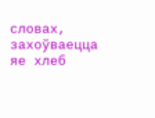словах, захоўваецца яе хлеб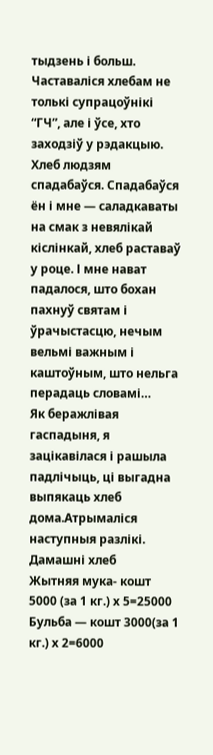тыдзень і больш.
Частаваліся хлебам не толькі супрацоўнікі “ГЧ”, але і ўсе, хто заходзіў у рэдакцыю. Хлеб людзям спадабаўся. Спадабаўся ён і мне — саладкаваты на смак з невялікай кіслінкай, хлеб раставаў у роце. І мне нават падалося, што бохан пахнуў святам і ўрачыстасцю, нечым вельмі важным і каштоўным, што нельга перадаць словамі…
Як беражлівая гаспадыня, я зацікавілася і рашыла падлічыць, ці выгадна выпякаць хлеб дома.Атрымаліся наступныя разлікі.
Дамашні хлеб
Жытняя мука- кошт 5000 (за 1 кг.) х 5=25000
Бульба — кошт 3000(за 1 кг.) х 2=6000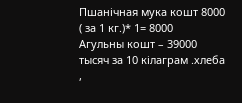Пшанічная мука кошт 8000 ( за 1 кг.)* 1= 8000
Агульны кошт – 39000 тысяч за 10 кілаграм .хлеба ,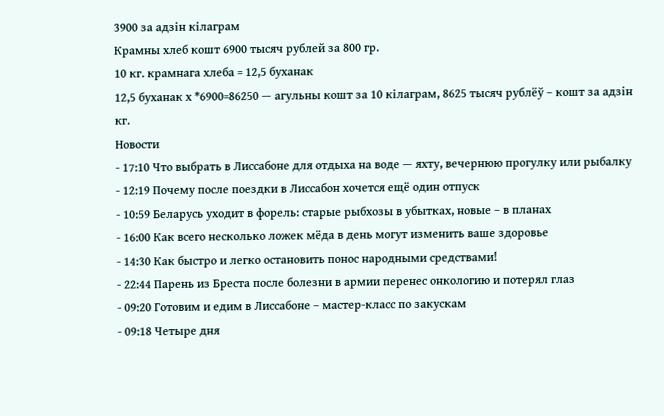3900 за адзін кілаграм
Крамны хлеб кошт 6900 тысяч рублей за 800 гр.
10 кг. крамнага хлеба = 12,5 буханак
12,5 буханак х *6900=86250 — агульны кошт за 10 кілаграм, 8625 тысяч рублёў – кошт за адзін кг.
Новости
- 17:10 Что выбрать в Лиссабоне для отдыха на воде — яхту, вечернюю прогулку или рыбалку
- 12:19 Почему после поездки в Лиссабон хочется ещё один отпуск
- 10:59 Беларусь уходит в форель: старые рыбхозы в убытках, новые – в планах
- 16:00 Как всего несколько ложек мёда в день могут изменить ваше здоровье
- 14:30 Как быстро и легко остановить понос народными средствами!
- 22:44 Парень из Бреста после болезни в армии перенес онкологию и потерял глаз
- 09:20 Готовим и едим в Лиссабоне – мастер-класс по закускам
- 09:18 Четыре дня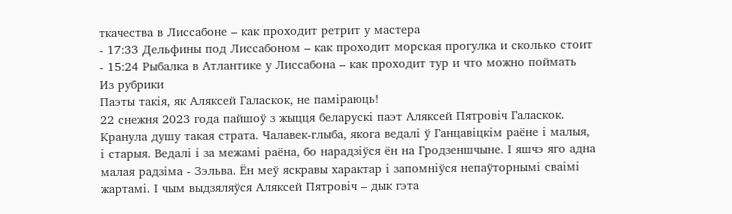ткачества в Лиссабоне – как проходит ретрит у мастера
- 17:33 Дельфины под Лиссабоном – как проходит морская прогулка и сколько стоит
- 15:24 Рыбалка в Атлантике у Лиссабона – как проходит тур и что можно поймать
Из рубрики
Паэты такія, як Аляксей Галаскок, не паміраюць!
22 снежня 2023 года пайшоў з жыцця беларускі паэт Аляксей Пятровіч Галаскок. Кранула душу такая страта. Чалавек-глыба, якога ведалі ў Ганцавіцкім раёне і малыя, і старыя. Ведалі і за межамі раёна, бо нарадзіўся ён на Гродзеншчыне. І яшчэ яго адна малая радзіма - Зэльва. Ён меў яскравы характар і запомніўся непаўторнымі сваімі жартамі. І чым выдзяляўся Аляксей Пятровіч – дык гэта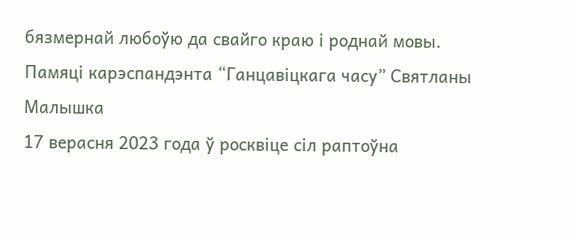бязмернай любоўю да свайго краю і роднай мовы.
Памяці карэспандэнта “Ганцавіцкага часу” Святланы Малышка
17 верасня 2023 года ў росквіце сіл раптоўна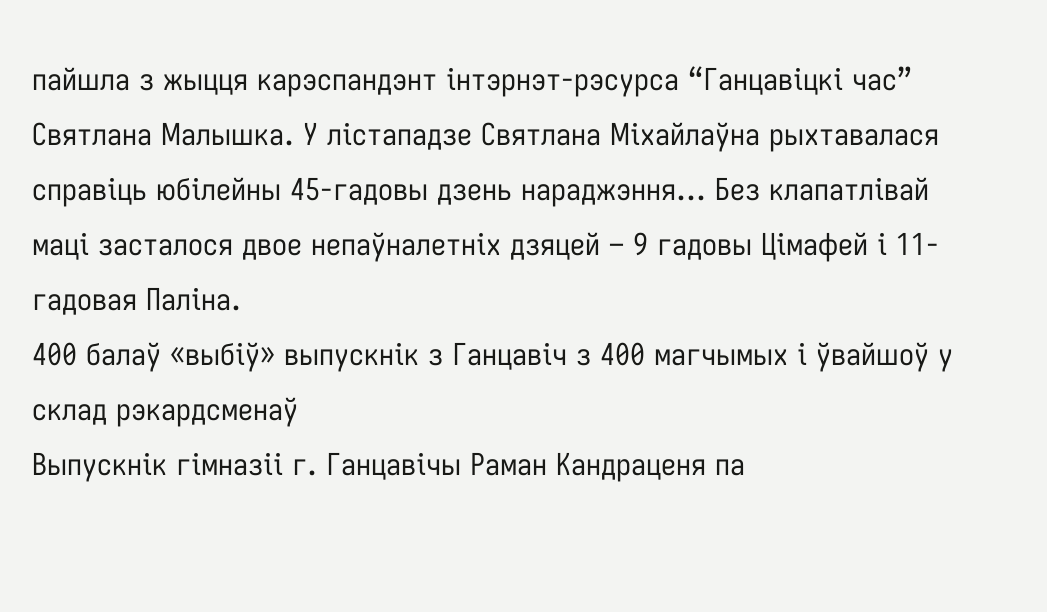пайшла з жыцця карэспандэнт інтэрнэт-рэсурса “Ганцавіцкі час” Святлана Малышка. У лістападзе Святлана Міхайлаўна рыхтавалася справіць юбілейны 45-гадовы дзень нараджэння... Без клапатлівай маці засталося двое непаўналетніх дзяцей – 9 гадовы Цімафей і 11-гадовая Паліна.
400 балаў «выбіў» выпускнік з Ганцавіч з 400 магчымых і ўвайшоў у склад рэкардсменаў
Выпускнік гімназіі г. Ганцавічы Раман Кандраценя па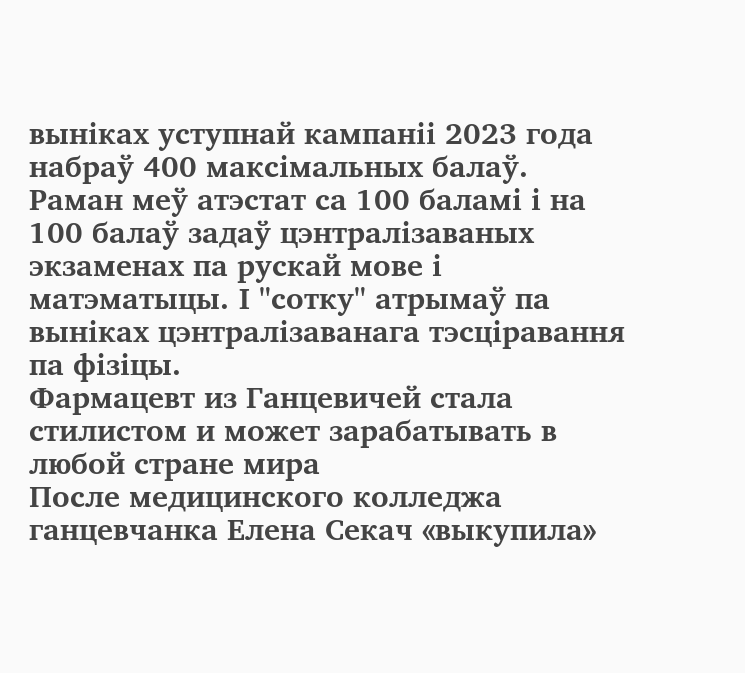выніках уступнай кампаніі 2023 года набраў 400 максімальных балаў. Раман меў атэстат са 100 баламі і на 100 балаў задаў цэнтралізаваных экзаменах па рускай мове і матэматыцы. І "сотку" атрымаў па выніках цэнтралізаванага тэсціравання па фізіцы.
Фармацевт из Ганцевичей стала стилистом и может зарабатывать в любой стране мира
После медицинского колледжа ганцевчанка Елена Секач «выкупила»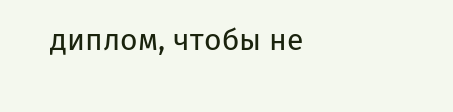диплом, чтобы не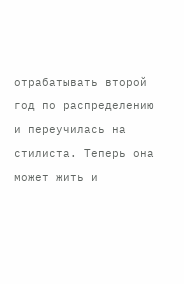отрабатывать второй год по распределению и переучилась на стилиста. Теперь она может жить и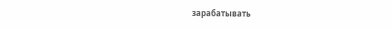зарабатывать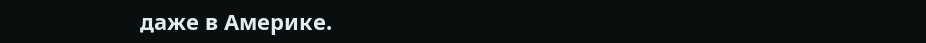даже в Америке.